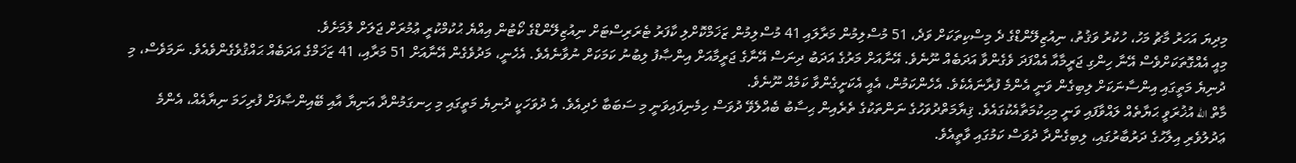މިދިޔަ އަހަރު މާޗު މަހު، ހުކުރު ވަޤުތު، ނިއުޒިލޭންޑްގެ ދެ މިސްކިތަކަށް ވަދެ، 51 މުސްލިމުން މަރާލައި 41 މުސްލިމުން ޒަޚަމްކޮށްލި ކާފަރު ޓެރަރިސްޓަށް ނިއުޒިލޭންޑްގެ ކޯޓުން އިއްޔެ ޙުކުމްކުރީ ޢުމުރަށް ޖަލަށް ލުމަށެވެ.
މިއީ އެއްގޮތަކަށްވެސް އޭނާ ހިންގި ޖަރީމާއާ އެއްފަދަ ވެގެންވާ އަދަބެއް ނޫނެވެ. އޭނާއަށް މަރުގެ އަދަބު ދިނަސް އޭނާގެ ޖަރީމާއަށް އިންޞާފު ލިބުނު ކަމަކަށް ނުވާނެއެވެ. އެހެނީ، މަދުވެގެން އޭނާއަށް 51 މަރާއި، 41 ޒަޚަމްގެ އަދަބެއް ޙައްޤުވެގެންވެއެވެ. ނަމަވެސް، މި ދުނިޔެ މަތީގައި އިންސާނަކަށް ލިބިގެން ވަނީ އެންމެ ފުރާނައެކެވެ. އެހެންކަމުން، އެއީ އެކަށީގެންވާ ކަމެއް ނޫނެވެ.
މާތް الله އުޚުރަވީ ޙަޔާތެއް ލައްވާފައި ވަނީ މިޙިކުމަތާއެކުގައެވެ. ޤިޔާމަތްދުވަހުގެ ނަންތަކުގެ ތެރެއިން ޙިސާބު ބެއްލެވޭ ދުވަސް ހިމެނިފައިވަނީ މި ސަބަބާ ހެދިއެވެ. އެ ދުވަހަކީ ދުނިޔެ މަތީގައި މި ހިނގަމުންދާ އަނިޔާ އާއި ބޭއިންޞާފަށް ފުރިހަމަ ނިޔާއެއް، އެންމެ ޢަދުލުވެރި އިލާހުގެ ދަރުބާރުގައި، ލިބިގެންދާ ދުވަސް ކަމުގައި ވާތީއެވެ.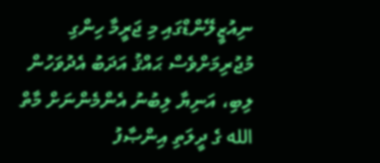ނިއުޒީލޭންޑްގައި މި ޖަރީމާ ހިންގި މުޖުރިމަށްވެސް ޙައްޤު އަދަބު އެދުވަހުން ލިބި، އަނިޔާ ލިބުނު އެންމެންނަށް މާތް الله ގެ ދީލަތި އިންޞާފު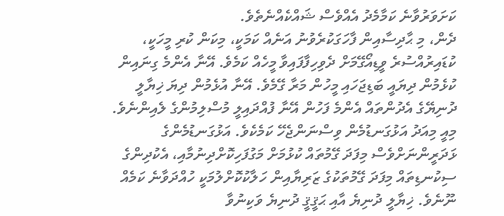ކަށަވަރުވާނެ ކަމާމެދު އެއްވެސް ޝައްކެއްނެތެވެ.
ދެން، މި ޙާދިސާއިން ފާހަގަކުރެވުނު އަނެއް ކަމަކީ، މިކަން ކުރި މީހަކީ، ކުޑައިރުއްސުރެ ވީޑިއޯގޭމަށް ދެވިހިފާފައިވާ މީހެއް ކަމެވެ. އޭނާ އެންމެ ގިނައިން ކުޅެމުން ދިޔައީ ބަޑިޖަހައި މީހުން މަރާ ގޭމެވެ. އޭނާ އުޅެމުން ދިޔަ ޚިޔާލީ ދުނިޔޭގެ އެދުންތައް އެންމެ ފަހުން އޭނާ ފުއްދައިލީ މުސްލިމުންގެ ލެއިންނެވެ.
މިއީ މިއަދު އަޅުގަނޑުމެން ވިސްނަންޖެހޭ ކަމެކެވެ. އަޅުގަނޑުމެންގެ ޅަދަރީންނަށްވެސް މިފަދަ ގޭމުތައް ކުޅުމަށް މަގުފަހިކޮށްދިނުމާއި، އެކުދިންގެ ސިކުނޑިތައް މިފަދަ ގޭމުތަކުގެ ޒަރިޔާއިން ހަލާކުކޮށްލުމަކީ ހުއްދަވާނެ ކަމެއް ނޫނެވެ. ޚިޔާލީ ދުނިޔެ އާއި ޙަޤީޤީ ދުނިޔެ ވަކިނުވާ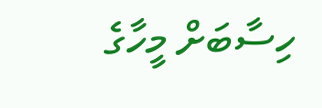ހިސާބަށް މީހާގެ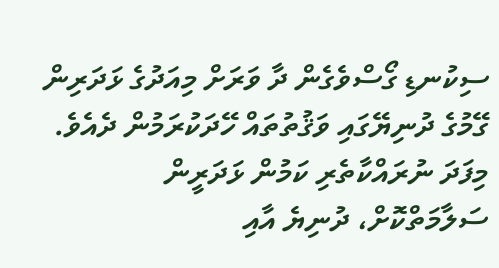ސިކުނޑި ގޯސްވެގެން ދާ ވަރަށް މިއަދުގެ ޅަދަރިން ގޭމުގެ ދުނިޔޭގައި ވަޤުތުތައް ހޭދަކުރަމުން ދެއެވެ. މިފަދަ ނުރައްކާތެރި ކަމުން ޅަދަރީން ސަލާމަތްކޮށް، ދުނިޔެ އާއި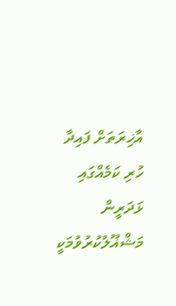އާޚިރަތަށް ފައިދާ ހުރި ކަމެއްގައި ޅަދަރީން މަޝްޣޫލުކުރުވުމަކީ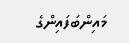މައިންބަފައިންގެ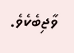ވާޖިބެކެވެ.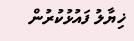ޚިޔާލު ފައުޅުކުރުން